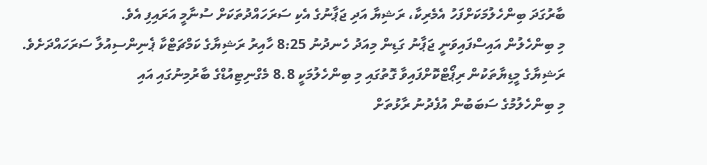ބާރުގަދަ ބިންހެލުމަކަށްފަހު އެމެރިކާ، ރަޝިޔާ އަދި ޖަޕާނުގެ އެކި ސަރަހައްދުތަކަށް ސުނާމީ އަރައިފި އެވެ.
މި ބިންހެލުން އައިސްފައިވަނީ ޖަޕާނު ގަޑިން މިއަދު ހެނދުނު 8:25 ހާއިރު ރަޝިޔާގެ ކަމްޗަޓްކާ ޕެނިންސިއުލާ ސަރަހައްދަށެވެ. ރަޝިޔާގެ މީޑިޔާތަކުން ރިޕޯޓްކޮށްފައިވާ ގޮތުގައި މި ބިންހެލުމަކީ 8.8 މެގްނިޓިއުޑްގެ ބާރުމިނުގައި އައި
މި ބިންހެލުމުގެ ސަބަބުން އުފެދުނު ރާޅުތަށް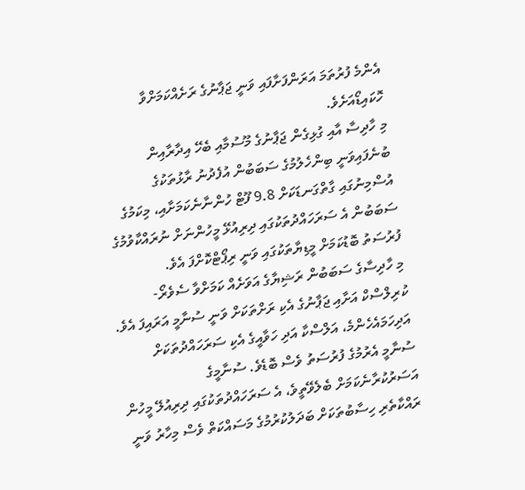އެންމެ ފުރުތަމަ އަރަންފަށާފައި ވަނީ ޖަޕާނުގެ ރަށެއްކަމަށްވާ ހޮކައިޑޯއަށެވެ.
މި ހާދިސާ އާއި ގުޅިގެން ޖަޕާނުގެ މޫސުމާއި ބެހޭ އިދާރާއިން ބުނެފައިވަނީ ބިންހެލުމުގެ ސަބަބުން އުފެދުނު ރާޅުތަކުގެ އުސްމިނުގައި ގާތްގަނޑަކަށް 9.8 ފޫޓް ހުންނާނެކަމަށާއި، މިކަމުގެ ސަބަބުން އެ ސަރަހައްދުތަކުގައި ދިރިއުޅޭ މީހުންނަށް ނުރައްކާވުމުގެ ފުރުސަތު ބޮޑުކަމަށް މީޑިޔާތަކުގައި ވަނީ ރިޕޯޓްކޮށްފަ އެވެ.
މި ހާދިސާގެ ސަބަބުން ރަޝިޔާގެ އަވަށެއް ކަމަށްވާ ސެވެރޯ-ކުރިލްސްކް އަށާއި ޖަޕާނުގެ އެކި ރަށްތަކަށް ވަނީ ސުނާމީ އަރައިފަ އެވެ. އަދިހަމައެހެންމެ، އަލްސްކާ އަދި ހަވާއީގެ އެކި ސަރަހައްދުތަކަށް ސުނާމީ އެރުމުގެ ފުރުސަތު ވެސް ބޮޑެވެ. ސުނާމީގެ އަސަރުކުރާނެކަމަށް ބެލެވޭތީވެ، އެ ސަރަހައްދުތަކުގައި ދިރިއުލޭ މީހުން ރައްކާތެރި ހިސާބުތަކަށް ބަދަލުކުރުމުގެ މަސައްކަތް ވެސް މިހާރު ވަނީ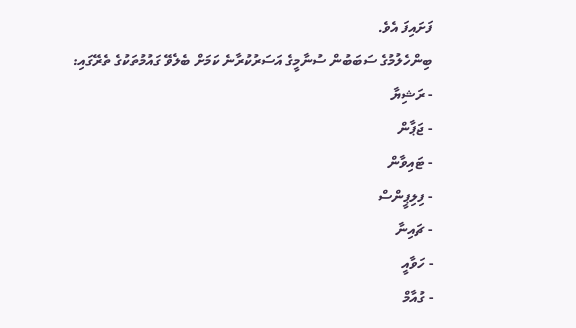ފަށައިފަ އެވެ.
ބިންހެލުމުގެ ސަބަބުން ސުނާމީގެ އަސަރުކުރާނެ ކަމަށް ބެލެވޭ ގައުމުތަކުގެ ތެރޭގައި:
- ރަޝިޔާ
- ޖަޕާން
- ޓައިވާން
- ފިލިޕީންސް
- ޗައިނާ
- ހަވާއީ
- ގުއާމް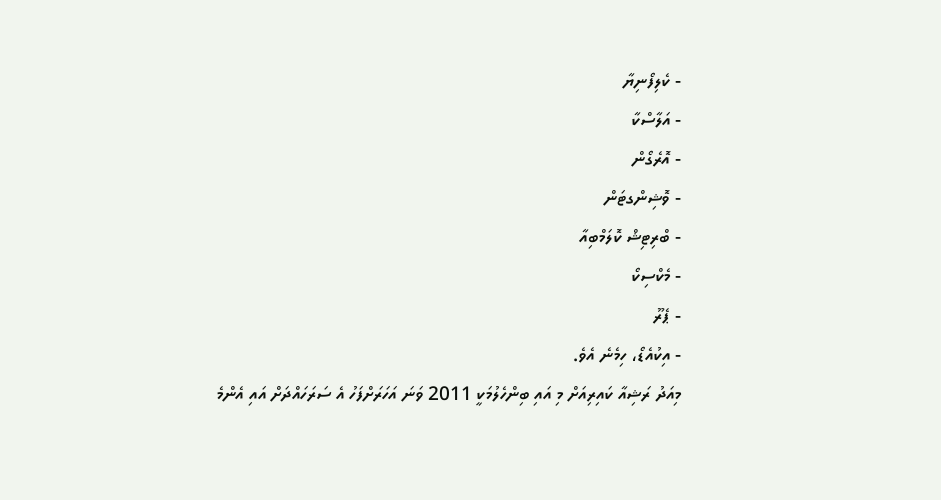- ކެލިފޯނިޔާ
- އަލާސްކާ
- އޮރެގޯން
- ވޮޝިންގޓަން
- ބްރިޓިޝް ކޮލަމްބިއާ
- މެކްސިކޯ
- ޕެރޫ
- އިކުއެޑޯ، ހިމެނެ އެވެ.
މިއަދު ރަޝިއާ ކައިރިއަށް މި އައި ބިންހެލުމަކީ 2011 ވަނަ އަހަރަށްފަހު އެ ސަރަހައްދަށް އައި އެންމެ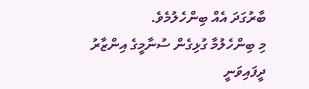ބާރުގަދަ އެއް ބިންހެލުމެވެ.
މި ބިންހެލުމާ ގުޅިގެން ސުނާމީގެ އިންޒާރު ދީފައިވަނީ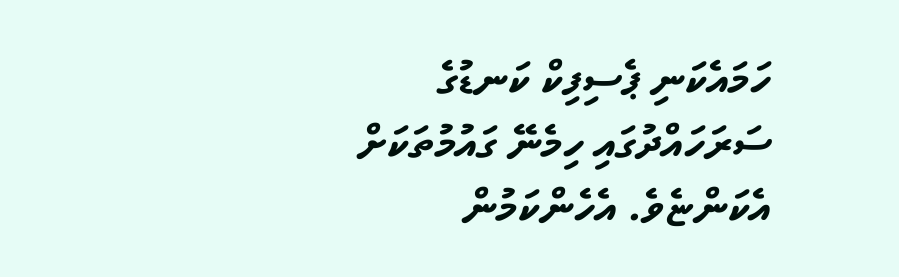ހަމައެކަނި ޕެސިފިކް ކަނޑުގެ ސަރަހައްދުގައި ހިމެނޭ ގައުމުތަކަށް އެކަންޏެވެ. އެހެންކަމުން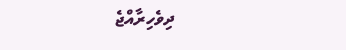ދިވެހިރާއްޖެ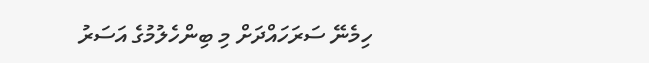ހިމެނޭ ސަރަހައްދަށް މި ބިންހެލުމުގެ އަސަރު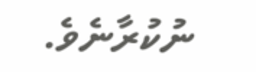ނުކުރާނެވެ.